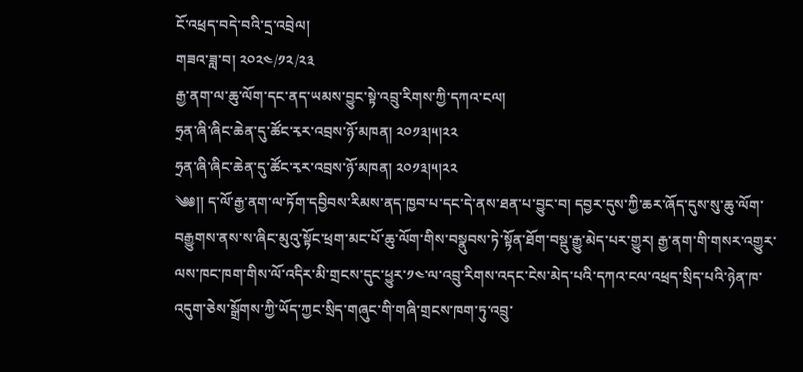ངོ་འཕྲད་བདེ་བའི་དྲ་འབྲེལ།
གཟའ་ཟླ་བ། ༢༠༢༤/༡༢/༢༣
རྒྱ་ནག་ལ་ཆུ་ལོག་དང་ནད་ཡམས་བྱུང་སྟེ་འབྲུ་རིགས་ཀྱི་དཀའ་ངལ།
ཧྲན་ཞི་ཞིང་ཆེན་དུ་ཚོང་རྭར་འབྲས་ཉོ་མཁན། ༢༠༡༣།༥།༢༢
ཧྲན་ཞི་ཞིང་ཆེན་དུ་ཚོང་རྭར་འབྲས་ཉོ་མཁན། ༢༠༡༣།༥།༢༢
༄༅།། ད་ལོ་རྒྱ་ནག་ལ་ཏོག་དབྱིབས་རིམས་ནད་ཁྱབ་པ་དང་དེ་ནས་ཐན་པ་བྱུང་བ། དབྱར་དུས་ཀྱི་ཆར་ཞོད་དུས་སུ་ཆུ་ལོག་བརྒྱུགས་ནས་ས་ཞིང་མུའུ་སྟོང་ཕྲག་མང་པོ་ཆུ་ལོག་གིས་བསྣུབས་ཏེ་སྟོན་ཐོག་བསྡུ་རྒྱུ་མེད་པར་གྱུར། རྒྱ་ནག་གི་གསར་འགྱུར་ལས་ཁང་ཁག་གིས་ལོ་འདིར་མི་གྲངས་དུང་ཕྱུར་༡༤་ལ་འབྲུ་རིགས་འདང་ངེས་མེད་པའི་དཀའ་ངལ་འཕྲད་སྲིད་པའི་ཉེན་ཁ་འདུག་ཅེས་སྒྲོགས་ཀྱི་ཡོད་ཀྱང་སྲིད་གཞུང་གི་གཞི་གྲངས་ཁག་ཏུ་འབྲུ་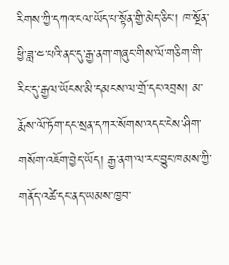རིགས་ཀྱི་དཀའ་ངལ་ཡོད་པ་སྟོན་གྱི་མེད་ཅིང་། ཁ་སྔོན་ཕྱི་ཟླ་༤་པའི་ནང་དུ་རྒྱ་ནག་གཞུང་གིས་ལོ་གཅིག་གི་རིང་དུ་རྒྱལ་ཡོངས་མི་དམངས་ལ་གྲོ་དང་འབྲས། མ་རྨོས་ལོ་ཏོག་དང་སྲན་དཀར་སོགས་འདང་ངེས་ཤིག་གསོག་འཇོག་བྱེད་ཡོད། རྒྱ་ནག་ལ་རང་བྱུང་ཁམས་ཀྱི་གནོད་འཚེ་དང་ནད་ཡམས་ཁྱབ་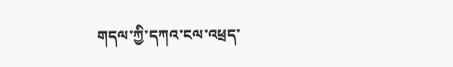གདལ་ཀྱི་དཀའ་ངལ་འཕྲད་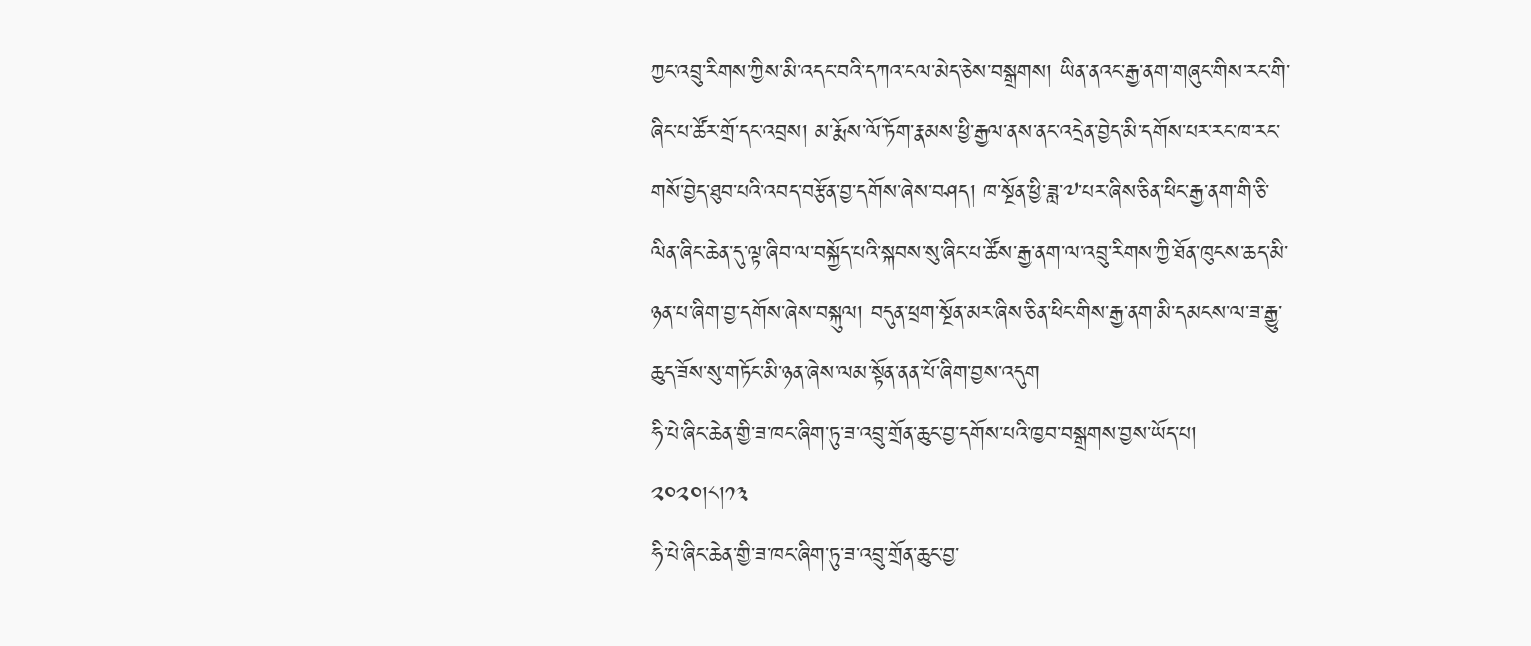ཀྱང་འབྲུ་རིགས་ཀྱིས་མི་འདང་བའི་དཀའ་ངལ་མེད་ཅེས་བསྒྲགས། ཡིན་ནའང་རྒྱ་ནག་གཞུང་གིས་རང་གི་ཞིང་པ་ཚོར་གྲོ་དང་འབྲས། མ་རྨོས་ལོ་ཏོག་རྣམས་ཕྱི་རྒྱལ་ནས་ནང་འདྲེན་བྱེད་མི་དགོས་པར་རང་ཁ་རང་གསོ་བྱེད་ཐུབ་པའི་འབད་བརྩོན་བྱ་དགོས་ཞེས་བཤད། ཁ་སྔོན་ཕྱི་ཟླ་༧་པར་ཞིས་ཅིན་ཕིང་རྒྱ་ནག་གི་ཅི་ལིན་ཞིང་ཆེན་དུ་ལྟ་ཞིབ་ལ་བསྐྱོད་པའི་སྐབས་སུ་ཞིང་པ་ཚོས་རྒྱ་ནག་ལ་འབྲུ་རིགས་ཀྱི་ཐོན་ཁུངས་ཆད་མི་ཉན་པ་ཞིག་བྱ་དགོས་ཞེས་བསྐུལ། བདུན་ཕྲག་སྔོན་མར་ཞིས་ཅིན་ཕིང་གིས་རྒྱ་ནག་མི་དམངས་ལ་ཟ་རྒྱུ་ཆུད་ཟོས་སུ་གཏོང་མི་ཉན་ཞེས་ལམ་སྟོན་ནན་པོ་ཞིག་བྱས་འདུག
ཧི་པེ་ཞིང་ཆེན་གྱི་ཟ་ཁང་ཞིག་ཏུ་ཟ་འབྲུ་གྲོན་ཆུང་བྱ་དགོས་པའི་ཁྱབ་བསྒྲགས་བྱས་ཡོད་པ། ༢༠༢༠།༨།༡༣
ཧི་པེ་ཞིང་ཆེན་གྱི་ཟ་ཁང་ཞིག་ཏུ་ཟ་འབྲུ་གྲོན་ཆུང་བྱ་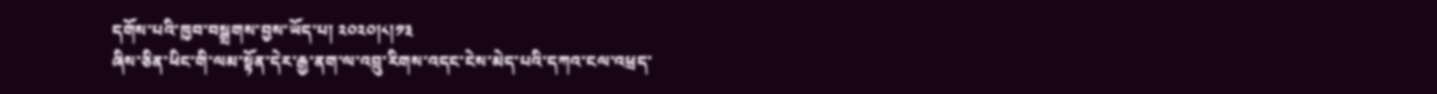དགོས་པའི་ཁྱབ་བསྒྲགས་བྱས་ཡོད་པ། ༢༠༢༠།༨།༡༣
ཞིས་ཅིན་ཕིང་གི་ལམ་སྟོན་དེར་རྒྱ་ནག་ལ་འབྲུ་རིགས་འདང་ངེས་མེད་པའི་དཀའ་ངལ་འཕྲད་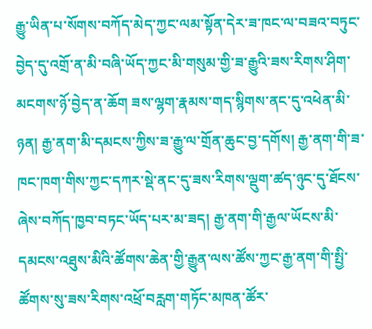རྒྱུ་ཡིན་པ་སོགས་བཀོད་མེད་ཀྱང་ལམ་སྟོན་དེར་ཟ་ཁང་ལ་བཟའ་བཏུང་བྱེད་དུ་འགྲོ་ན་མི་བཞི་ཡོད་ཀྱང་མི་གསུམ་གྱི་ཟ་རྒྱུའི་ཟས་རིགས་ཤིག་མངགས་ཉོ་བྱེད་ན་ཆོག ཟས་ལྷག་རྣམས་གད་སྙིགས་ནང་དུ་འཕེན་མི་ཉན། རྒྱ་ནག་མི་དམངས་ཀྱིས་ཟ་རྒྱུ་ལ་གྲོན་ཆུང་བྱ་དགོས། རྒྱ་ནག་གི་ཟ་ཁང་ཁག་གིས་ཀྱང་དཀར་སྡེ་ནང་དུ་ཟས་རིགས་ལྡུག་ཚད་ཉུང་དུ་ཐོངས་ཞེས་བཀོད་ཁྱབ་བཏང་ཡོད་པར་མ་ཟད། རྒྱ་ནག་གི་རྒྱལ་ཡོངས་མི་དམངས་འཐུས་མིའི་ཚོགས་ཆེན་གྱི་རྒྱུན་ལས་ཚོས་ཀྱང་རྒྱ་ནག་གི་སྤྱི་ཚོགས་སུ་ཟས་རིགས་འཕྲོ་བརླག་གཏོང་མཁན་ཚོར་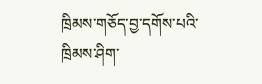ཁྲིམས་གཅོད་བྱ་དགོས་པའི་ཁྲིམས་ཤིག་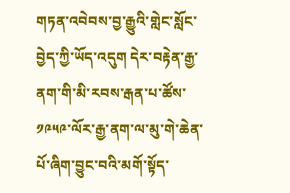གཏན་འབེབས་བྱ་རྒྱུའི་གླེང་སློང་བྱེད་ཀྱི་ཡོད་འདུག དེར་བརྟེན་རྒྱ་ནག་གི་མི་རབས་རྒན་པ་ཚོས་༡༩༥༩་ལོར་རྒྱ་ནག་ལ་མུ་གེ་ཆེན་པོ་ཞིག་བྱུང་བའི་མགོ་སྟོད་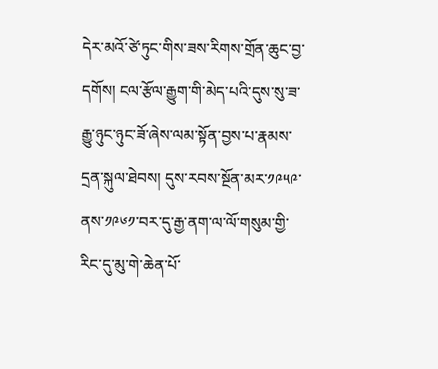དེར་མའོ་ཙེ་ཏུང་གིས་ཟས་རིགས་གྲོན་ཆུང་བྱ་དགོས། ངལ་རྩོལ་རྒྱུག་གི་མེད་པའི་དུས་སུ་ཟ་རྒྱུ་ཉུང་ཉུང་ཟོ་ཞེས་ལམ་སྟོན་བྱས་པ་རྣམས་དྲན་སྐུལ་ཐེབས། དུས་རབས་སྔོན་མར་༡༩༥༩་ནས་༡༩༦༡་བར་དུ་རྒྱ་ནག་ལ་ལོ་གསུམ་གྱི་རིང་དུ་མུ་གེ་ཆེན་པོ་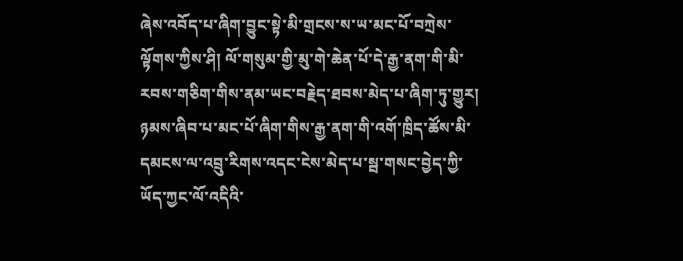ཞེས་འབོད་པ་ཞིག་བྱུང་སྟེ་མི་གྲངས་ས་ཡ་མང་པོ་བཀྲེས་ལྟོགས་ཀྱིས་ཤི། ལོ་གསུམ་གྱི་མུ་གེ་ཆེན་པོ་དེ་རྒྱ་ནག་གི་མི་རབས་གཅིག་གིས་ནམ་ཡང་བརྗེད་ཐབས་མེད་པ་ཞིག་ཏུ་གྱུར། ཉམས་ཞིབ་པ་མང་པོ་ཞིག་གིས་རྒྱ་ནག་གི་འགོ་ཁྲིད་ཚོས་མི་དམངས་ལ་འབྲུ་རིགས་འདང་ངེས་མེད་པ་སྦ་གསང་བྱེད་ཀྱི་ཡོད་ཀྱང་ལོ་འདིའི་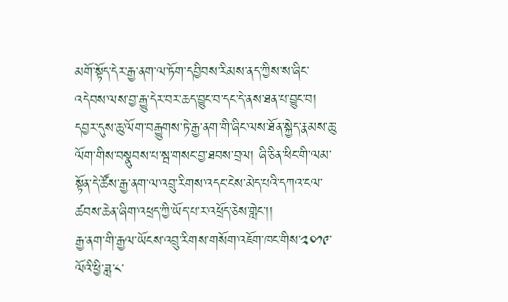མགོ་སྟོད་དེར་རྒྱ་ནག་ལ་ཏོག་དབྱིབས་རིམས་ནད་ཀྱིས་ས་ཞིང་འདེབས་ལས་བྱ་རྒྱུ་དེར་བར་ཆད་བྱུང་བ་དང་དེ་ནས་ཐན་པ་བྱུང་བ། དབྱར་དུས་ཆུ་ལོག་བརྒྱུགས་ཏེ་རྒྱ་ནག་གི་ཞིང་ལས་ཐོན་སྐྱེད་རྣམས་ཆུ་ལོག་གིས་བསྣུབས་པ་སྦ་གསང་བྱ་ཐབས་བྲལ། ཞི་ཅིན་ཕིང་གི་ལམ་སྟོན་དེ་ཚོས་རྒྱ་ནག་ལ་འབྲུ་རིགས་འདང་ངེས་མེད་པའི་དཀའ་ངལ་ཚབས་ཆེན་ཞིག་འཕྲད་ཀྱི་ཡོད་པ་ར་འཕྲོད་ཅེས་གླེང་།།
རྒྱ་ནག་གི་རྒྱལ་ཡོངས་འབྲུ་རིགས་གསོག་འཇོག་ཁང་གིས་༢༠༡༩་ལོའི་ཕྱི་ཟླ་༨་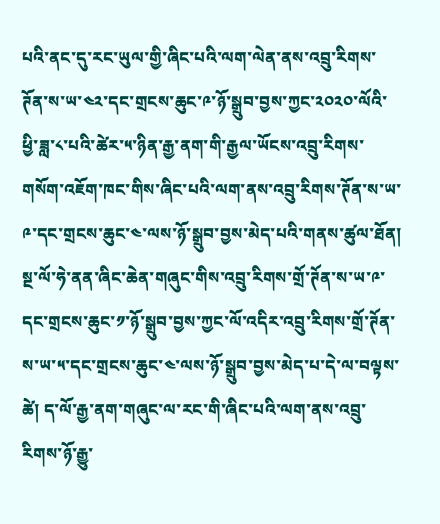པའི་ནང་དུ་རང་ཡུལ་གྱི་ཞིང་པའི་ལག་ལེན་ནས་འབྲུ་རིགས་ཊོན་ས་ཡ་༤༢་དང་གྲངས་ཆུང་༩་ཉོ་སྒྲུབ་བྱས་ཀྱང་༢༠༢༠་ལོའི་ཕྱི་ཟླ་༨་པའི་ཚེར་༥་ཉིན་རྒྱ་ནག་གི་རྒྱལ་ཡོངས་འབྲུ་རིགས་གསོག་འཇོག་ཁང་གིས་ཞིང་པའི་ལག་ནས་འབྲུ་རིགས་ཊོན་ས་ཡ་༩་དང་གྲངས་ཆུང་༤་ལས་ཉོ་སྒྲུབ་བྱས་མེད་པའི་གནས་ཚུལ་ཐོན། སྔ་ལོ་ཧེ་ནན་ཞིང་ཆེན་གཞུང་གིས་འབྲུ་རིགས་གྲོ་ཊོན་ས་ཡ་༩་དང་གྲངས་ཆུང་༡་ཉོ་སྒྲུབ་བྱས་ཀྱང་ལོ་འདིར་འབྲུ་རིགས་གྲོ་ཊོན་ས་ཡ་༥་དང་གྲངས་ཆུང་༤་ལས་ཉོ་སྒྲུབ་བྱས་མེད་པ་དེ་ལ་བལྟས་ཚེ། ད་ལོ་རྒྱ་ནག་གཞུང་ལ་རང་གི་ཞིང་པའི་ལག་ནས་འབྲུ་རིགས་ཉོ་རྒྱུ་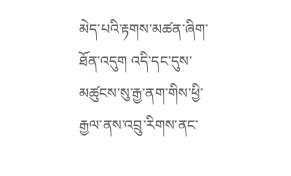མེད་པའི་རྟགས་མཚན་ཞིག་ཐོན་འདུག འདི་དང་དུས་མཚུངས་སུ་རྒྱ་ནག་གིས་ཕྱི་རྒྱལ་ནས་འབྲུ་རིགས་ནང་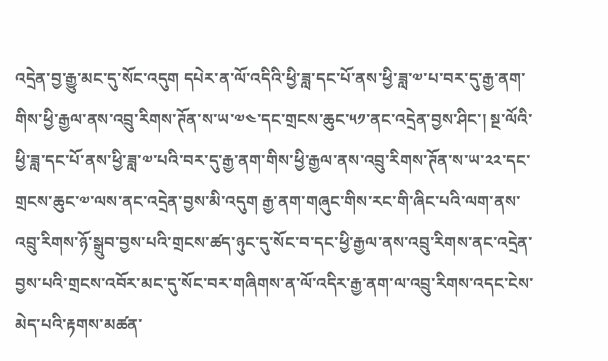འདྲེན་བྱ་རྒྱུ་མང་དུ་སོང་འདུག དཔེར་ན་ལོ་འདིའི་ཕྱི་ཟླ་དང་པོ་ནས་ཕྱི་ཟླ་༧་པ་བར་དུ་རྒྱ་ནག་གིས་ཕྱི་རྒྱལ་ནས་འབྲུ་རིགས་ཊོན་ས་ཡ་༧༤་དང་གྲངས་ཆུང་༥༡་ནང་འདྲེན་བྱས་ཤིང་། སྔ་ལོའི་ཕྱི་ཟླ་དང་པོ་ནས་ཕྱི་ཟླ་༧་པའི་བར་དུ་རྒྱ་ནག་གིས་ཕྱི་རྒྱལ་ནས་འབྲུ་རིགས་ཊོན་ས་ཡ་༢༢་དང་གྲངས་ཆུང་༧་ལས་ནང་འདྲེན་བྱས་མི་འདུག རྒྱ་ནག་གཞུང་གིས་རང་གི་ཞིང་པའི་ལག་ནས་འབྲུ་རིགས་ཉོ་སྒྲུབ་བྱས་པའི་གྲངས་ཚད་ཉུང་དུ་སོང་བ་དང་ཕྱི་རྒྱལ་ནས་འབྲུ་རིགས་ནང་འདྲེན་བྱས་པའི་གྲངས་འབོར་མང་དུ་སོང་བར་གཞིགས་ན་ལོ་འདིར་རྒྱ་ནག་ལ་འབྲུ་རིགས་འདང་ངེས་མེད་པའི་རྟགས་མཚན་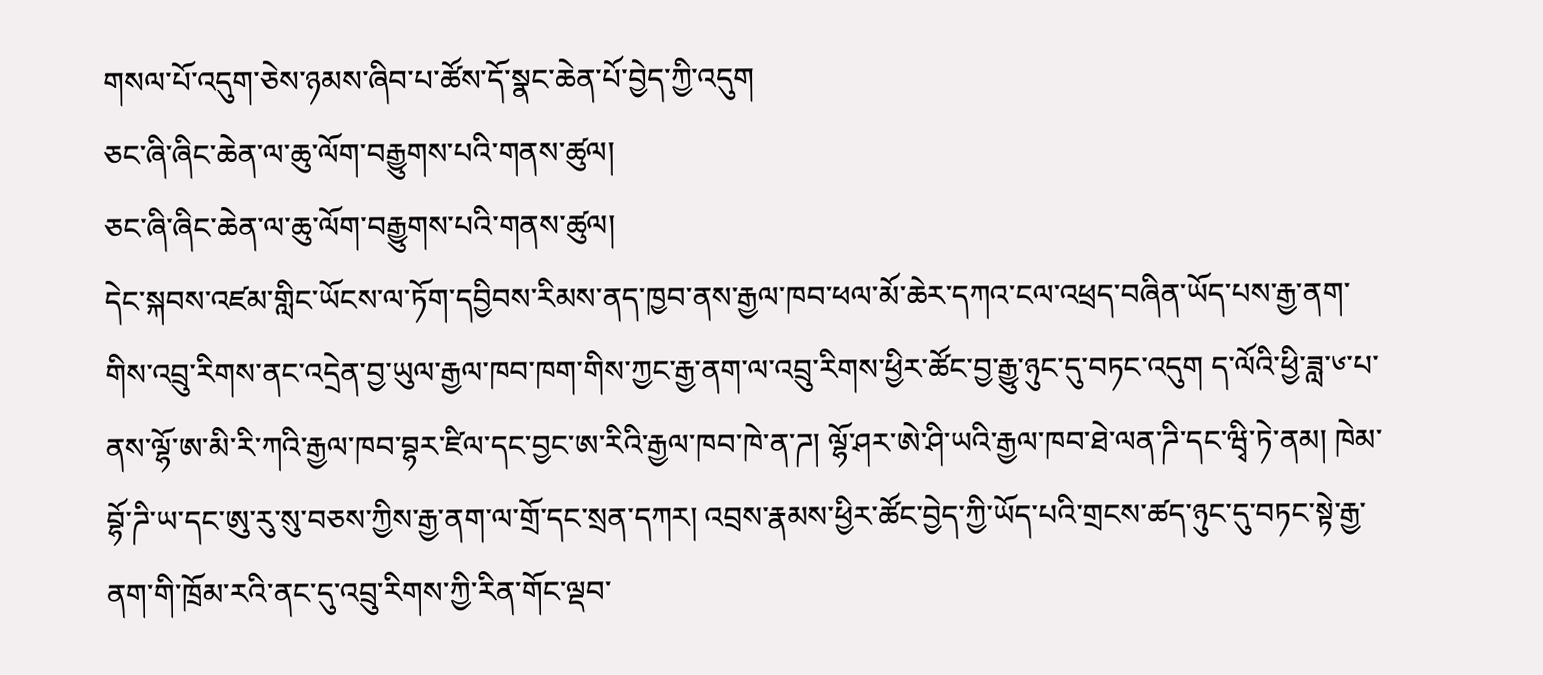གསལ་པོ་འདུག་ཅེས་ཉམས་ཞིབ་པ་ཚོས་དོ་སྣང་ཆེན་པོ་བྱེད་ཀྱི་འདུག
ཅང་ཞི་ཞིང་ཆེན་ལ་ཆུ་ལོག་བརྒྱུགས་པའི་གནས་ཚུལ།
ཅང་ཞི་ཞིང་ཆེན་ལ་ཆུ་ལོག་བརྒྱུགས་པའི་གནས་ཚུལ།
དེང་སྐབས་འཛམ་གླིང་ཡོངས་ལ་ཏོག་དབྱིབས་རིམས་ནད་ཁྱབ་ནས་རྒྱལ་ཁབ་ཕལ་མོ་ཆེར་དཀའ་ངལ་འཕྲད་བཞིན་ཡོད་པས་རྒྱ་ནག་གིས་འབྲུ་རིགས་ནང་འདྲེན་བྱ་ཡུལ་རྒྱལ་ཁབ་ཁག་གིས་ཀྱང་རྒྱ་ནག་ལ་འབྲུ་རིགས་ཕྱིར་ཚོང་བྱ་རྒྱུ་ཉུང་དུ་བཏང་འདུག ད་ལོའི་ཕྱི་ཟླ་༦་པ་ནས་ལྷོ་ཨ་མི་རི་ཀའི་རྒྱལ་ཁབ་བྷར་ཛིལ་དང་བྱང་ཨ་རིའི་རྒྱལ་ཁབ་ཁེ་ན་ཌ། ལྷོ་ཤར་ཨེ་ཤི་ཡའི་རྒྱལ་ཁབ་ཐེ་ལན་ཌི་དང་ཝྭི་ཏེ་ནམ། ཁེམ་བྷོ་ཌི་ཡ་དང་ཨུ་རུ་སུ་བཅས་ཀྱིས་རྒྱ་ནག་ལ་གྲོ་དང་སྲན་དཀར། འབྲས་རྣམས་ཕྱིར་ཚོང་བྱེད་ཀྱི་ཡོད་པའི་གྲངས་ཚད་ཉུང་དུ་བཏང་སྟེ་རྒྱ་ནག་གི་ཁྲོམ་རའི་ནང་དུ་འབྲུ་རིགས་ཀྱི་རིན་གོང་ལྡབ་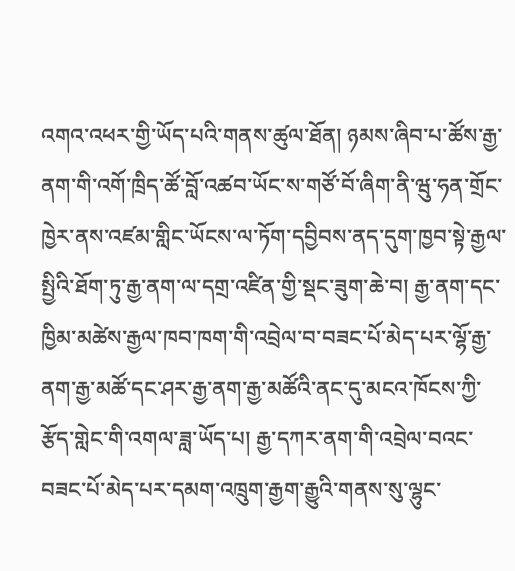འགའ་འཕར་གྱི་ཡོད་པའི་གནས་ཚུལ་ཐོན། ཉམས་ཞིབ་པ་ཚོས་རྒྱ་ནག་གི་འགོ་ཁྲིད་ཚོ་བློ་འཚབ་ཡོང་ས་གཙོ་བོ་ཞིག་ནི་ཝུ་ཧན་གྲོང་ཁྱེར་ནས་འཛམ་གླིང་ཡོངས་ལ་ཏོག་དབྱིབས་ནད་དུག་ཁྱབ་སྟེ་རྒྱལ་སྤྱིའི་ཐོག་ཏུ་རྒྱ་ནག་ལ་དགྲ་འཛིན་གྱི་སྡང་ཟུག་ཆེ་བ། རྒྱ་ནག་དང་ཁྱིམ་མཚེས་རྒྱལ་ཁབ་ཁག་གི་འབྲེལ་བ་བཟང་པོ་མེད་པར་ལྷོ་རྒྱ་ནག་རྒྱ་མཚོ་དང་ཤར་རྒྱ་ནག་རྒྱ་མཚོའི་ནང་དུ་མངའ་ཁོངས་ཀྱི་རྩོད་གླེང་གི་འགལ་ཟླ་ཡོད་པ། རྒྱ་དཀར་ནག་གི་འབྲེལ་བའང་བཟང་པོ་མེད་པར་དམག་འཁྲུག་རྒྱག་རྒྱུའི་གནས་སུ་ལྷུང་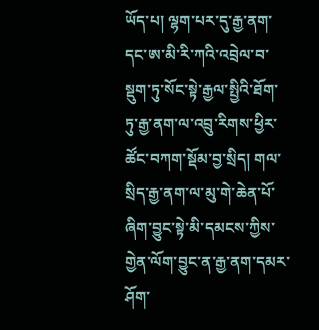ཡོད་པ། ལྷག་པར་དུ་རྒྱ་ནག་དང་ཨ་མི་རི་ཀའི་འབྲེལ་བ་སྡུག་ཏུ་སོང་སྟེ་རྒྱལ་སྤྱིའི་ཐོག་ཏུ་རྒྱ་ནག་ལ་འབྲུ་རིགས་ཕྱིར་ཚོང་བཀག་སྡོམ་བྱ་སྲིད། གལ་སྲིད་རྒྱ་ནག་ལ་མུ་གེ་ཆེན་པོ་ཞིག་བྱུང་སྟེ་མི་དམངས་ཀྱིས་གྱེན་ལོག་བྱུང་ན་རྒྱ་ནག་དམར་ཤོག་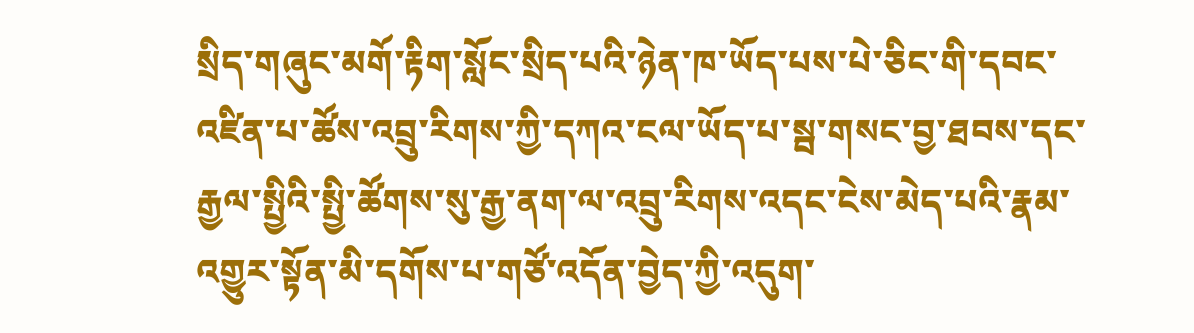སྲིད་གཞུང་མགོ་རྟིག་སློང་སྲིད་པའི་ཉེན་ཁ་ཡོད་པས་པེ་ཅིང་གི་དབང་འཛིན་པ་ཚོས་འབྲུ་རིགས་ཀྱི་དཀའ་ངལ་ཡོད་པ་སྦ་གསང་བྱ་ཐབས་དང་རྒྱལ་སྤྱིའི་སྤྱི་ཚོགས་སུ་རྒྱ་ནག་ལ་འབྲུ་རིགས་འདང་ངེས་མེད་པའི་རྣམ་འགྱུར་སྟོན་མི་དགོས་པ་གཙོ་འདོན་བྱེད་ཀྱི་འདུག་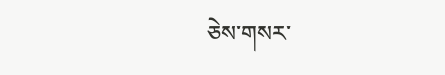ཅེས་གསར་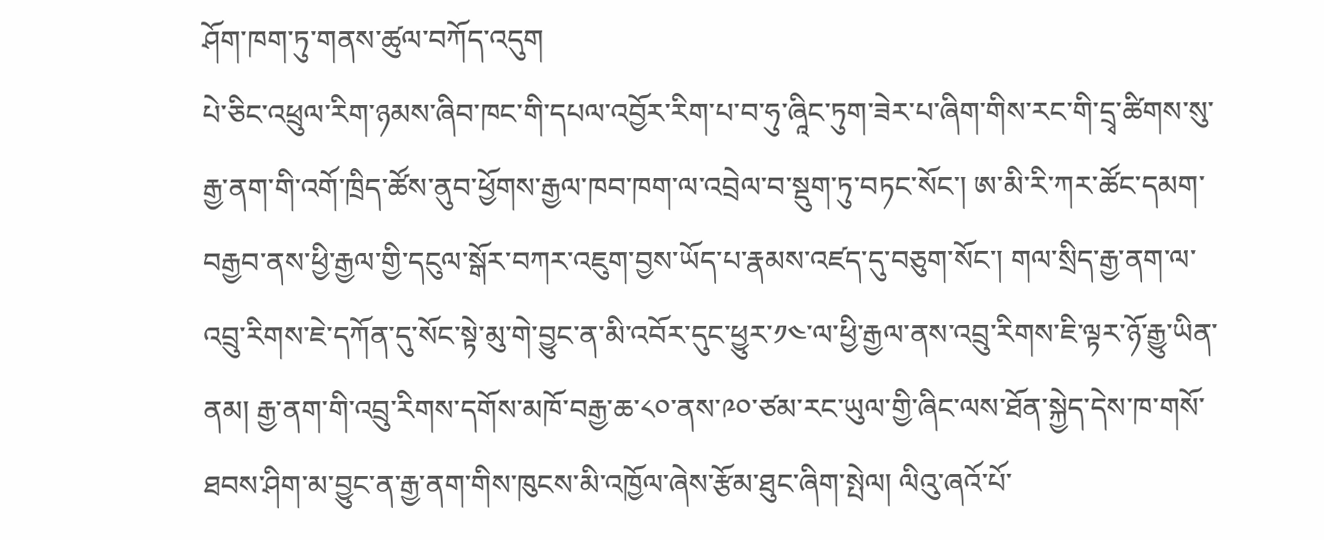ཤོག་ཁག་ཏུ་གནས་ཚུལ་བཀོད་འདུག
པེ་ཅིང་འཕྲུལ་རིག་ཉམས་ཞིབ་ཁང་གི་དཔལ་འབྱོར་རིག་པ་བ་ཧུ་ཞཱིང་ཏུག་ཟེར་པ་ཞིག་གིས་རང་གི་དྲྭ་ཚིགས་སུ་རྒྱ་ནག་གི་འགོ་ཁྲིད་ཚོས་ནུབ་ཕྱོགས་རྒྱལ་ཁབ་ཁག་ལ་འབྲེལ་བ་སྡུག་ཏུ་བཏང་སོང་། ཨ་མི་རི་ཀར་ཚོང་དམག་བརྒྱབ་ནས་ཕྱི་རྒྱལ་གྱི་དངུལ་སྒོར་བཀར་འཇུག་བྱས་ཡོད་པ་རྣམས་འཛད་དུ་བཅུག་སོང་། གལ་སྲིད་རྒྱ་ནག་ལ་འབྲུ་རིགས་ཇེ་དཀོན་དུ་སོང་སྟེ་མུ་གེ་བྱུང་ན་མི་འབོར་དུང་ཕྱུར་༡༤་ལ་ཕྱི་རྒྱལ་ནས་འབྲུ་རིགས་ཇི་ལྟར་ཉོ་རྒྱུ་ཡིན་ནམ། རྒྱ་ནག་གི་འབྲུ་རིགས་དགོས་མཁོ་བརྒྱ་ཆ་༨༠་ནས་༩༠་ཙམ་རང་ཡུལ་གྱི་ཞིང་ལས་ཐོན་སྐྱེད་དེས་ཁ་གསོ་ཐབས་ཤིག་མ་བྱུང་ན་རྒྱ་ནག་གིས་ཁུངས་མི་འཁྱོལ་ཞེས་རྩོམ་ཐུང་ཞིག་སྤེལ། ལིའུ་ཞའོ་པོ་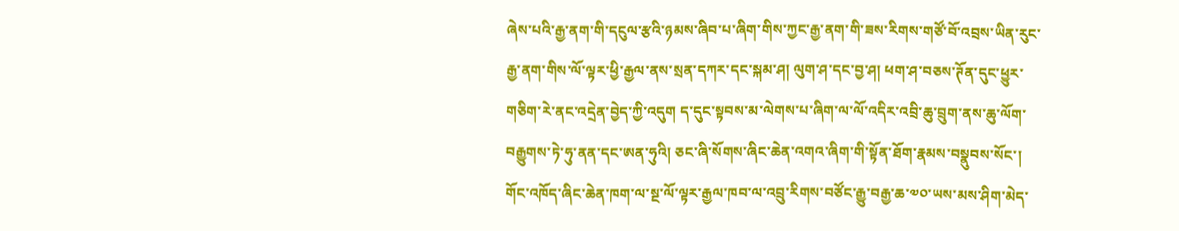ཞེས་པའི་རྒྱ་ནག་གི་དངུལ་རྩའི་ཉམས་ཞིབ་པ་ཞིག་གིས་ཀྱང་རྒྱ་ནག་གི་ཟས་རིགས་གཙོ་བོ་འབྲས་ཡིན་རུང་རྒྱ་ནག་གིས་ལོ་ལྟར་ཕྱི་རྒྱལ་ནས་སྲན་དཀར་དང་སྐམ་ཤ། ལུག་ཤ་དང་བྱ་ཤ། ཕག་ཤ་བཅས་ཊོན་དུང་ཕྱུར་གཅིག་རེ་ནང་འདྲེན་བྱེད་ཀྱི་འདུག ད་དུང་སྟབས་མ་ལེགས་པ་ཞིག་ལ་ལོ་འདིར་འབྲི་ཆུ་བྲུག་ནས་ཆུ་ལོག་བརྒྱུགས་ཏེ་ཧུ་ནན་དང་ཨན་ཧུའི། ཅང་ཞི་སོགས་ཞིང་ཆེན་འགའ་ཞིག་གི་སྟོན་ཐོག་རྣམས་བསྣུབས་སོང་། གོང་འཁོད་ཞིང་ཆེན་ཁག་ལ་སྔ་ལོ་ལྟར་རྒྱལ་ཁབ་ལ་འབྲུ་རིགས་བཙོང་རྒྱུ་བརྒྱ་ཆ་༧༠་ཡས་མས་ཤིག་མེད་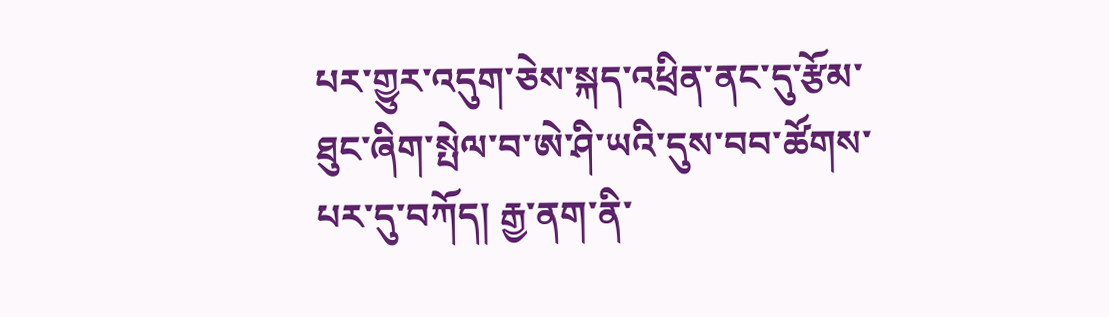པར་གྱུར་འདུག་ཅེས་སྐད་འཕྲིན་ནང་དུ་རྩོམ་ཐུང་ཞིག་སྤེལ་བ་ཨེ་ཤི་ཡའི་དུས་བབ་ཚོགས་པར་དུ་བཀོད། རྒྱ་ནག་ནི་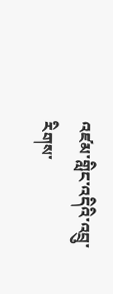འཛམ་གླིང་འདིའི་འབྲུ་རིགས་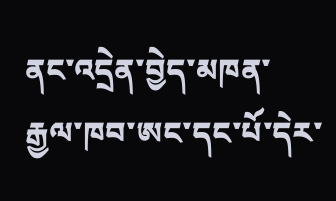ནང་འདྲེན་བྱེད་མཁན་རྒྱལ་ཁབ་ཨང་དང་པོ་དེར་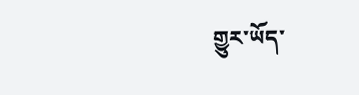གྱུར་ཡོད་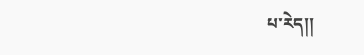པ་རེད།།